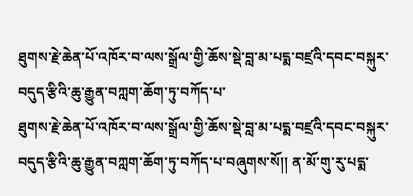ཐུགས་རྗེ་ཆེན་པོ་འཁོར་བ་ལས་སྒྲོལ་གྱི་ཆོས་སྡེ་བླ་མ་པདྨ་བཛྲའི་དབང་བསྐུར་བདུད་རྩིའི་ཆུ་རྒྱུན་བཀླག་ཆོག་ཏུ་བཀོད་པ་
ཐུགས་རྗེ་ཆེན་པོ་འཁོར་བ་ལས་སྒྲོལ་གྱི་ཆོས་སྡེ་བླ་མ་པདྨ་བཛྲའི་དབང་བསྐུར་བདུད་རྩིའི་ཆུ་རྒྱུན་བཀླག་ཆོག་ཏུ་བཀོད་པ་བཞུགས་སོ།། ན་མོ་གུ་རུ་པདྨ་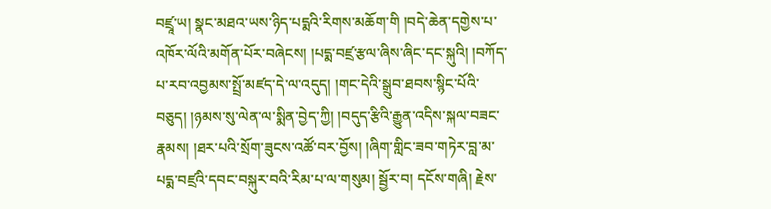བཛྲཱ་ཡ། སྣང་མཐའ་ཡས་ཉིད་པདྨའི་རིགས་མཆོག་གི །བདེ་ཆེན་དགྱེས་པ་འཁོར་ལོའི་མགོན་པོར་བཞེངས། །པདྨ་བཛྲ་རྩལ་ཞིས་ཞིང་དང་སྐུའི། །བཀོད་པ་རབ་འབྱམས་སྤྲོ་མཛད་དེ་ལ་འདུད། །གང་དེའི་སྒྲུབ་ཐབས་སྙིང་པོའི་བཅུད། །ཉམས་སུ་ལེན་ལ་སྨིན་བྱེད་ཀྱི། །བདུད་རྩིའི་རྒྱུན་འདིས་སྐལ་བཟང་རྣམས། །ཐར་པའི་སྲོག་ཟུངས་འཚོ་བར་བྱོས། །ཞིག་གླིང་ཟབ་གཏེར་བླ་མ་པདྨ་བཛྲའི་དབང་བསྐུར་བའི་རིམ་པ་ལ་གསུམ། སྦྱོར་བ། དངོས་གཞི། རྗེས་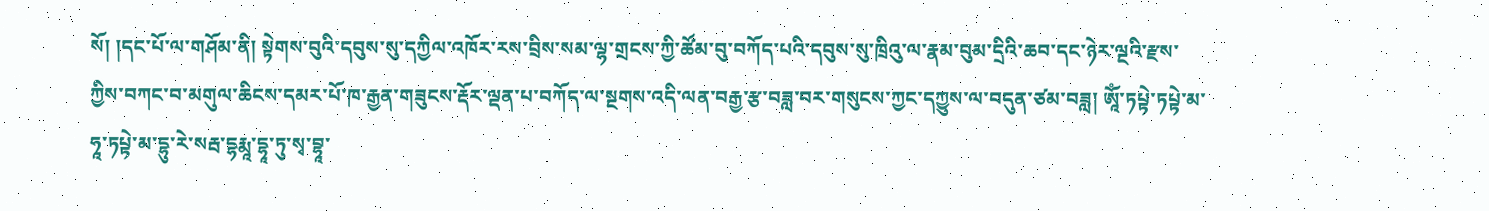སོ། །དང་པོ་ལ་གཤོམ་ནི། སྟེགས་བུའི་དབུས་སུ་དཀྱིལ་འཁོར་རས་བྲིས་སམ་ལྷ་གྲངས་ཀྱི་ཚོམ་བུ་བཀོད་པའི་དབུས་སུ་ཁྲིའུ་ལ་རྣམ་བུམ་དྲིའི་ཆབ་དང་ཉེར་ལྔའི་རྫས་ཀྱིས་བཀང་བ་མགུལ་ཆིངས་དམར་པོ་ཁ་རྒྱན་གཟུངས་རྡོར་ལྡན་པ་བཀོད་ལ་སྔགས་འདི་ལན་བརྒྱ་རྩ་བཟླ་བར་གསུངས་ཀྱང་དཀྱུས་ལ་བདུན་ཙམ་བཟླ། ཨཱོཾ་ཏཔྟེ་ཏཔྟེ་མ་ཧཱ་ཏཔྟེ་མ་དྷུ་རེ་སརྦ་དྷརྨཱ་དྷཱ་ཏུ་སྭ་བྷཱ་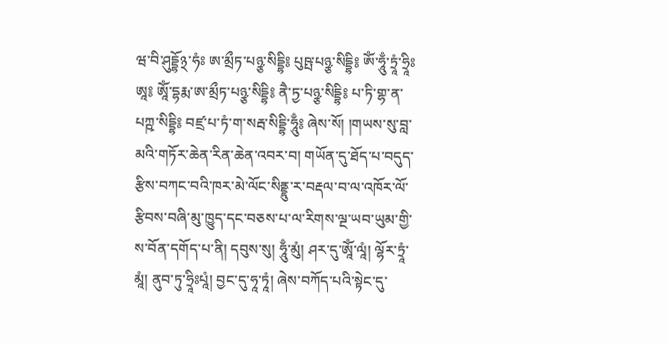ཝ་བི་ཤུདྡྷོ྅་ཧཾཿ ཨ་མྲྀཏ་པཉྩ་སིདྡྷི༔ པུཥྤ་པཉྩ་སིདྡྷི༔ ཨོཾ་ཧཱུྃ་ཏྲཱཾ་ཧྲཱིཿཨཱ༔ ཨཱོཾ་དྷརྨ་ཨ་མྲྀཏ་པཉྩ་སིདྡྷི༔ ནཻ་ཏྱ་པཉྩ་སིདྡྷི༔ པ་ཏི་གྷ་ན་པཀྵ་སིདྡྷི༔ བཛྲ་པ་ཏཾ་ག་སརྦ་སིདྡྷི་ཧཱུྃ༔ ཞེས་སོ། །གཡས་སུ་བླ་མའི་གཏོར་ཆེན་རིན་ཆེན་འབར་བ། གཡོན་དུ་ཐོད་པ་བདུད་རྩིས་བཀང་བའི་ཁར་མེ་ལོང་སིནྡྷུ་ར་བརྡལ་བ་ལ་འཁོར་ལོ་རྩིབས་བཞི་མུ་ཁྱུད་དང་བཅས་པ་ལ་རིགས་ལྔ་ཡབ་ཡུམ་གྱི་ས་བོན་དགོད་པ་ནི། དབུས་སུ། ཧཱུྃ་མུཾ། ཤར་དུ་ཨཱོཾ་ལཱཾ། ལྷོར་ཏྲཱཾ་མཱཾ། ནུབ་ཏུ་ཧྲཱིཿཔཱཾ། བྱང་དུ་ཧཱ་ཏཱཾ། ཞེས་བཀོད་པའི་སྟེང་དུ་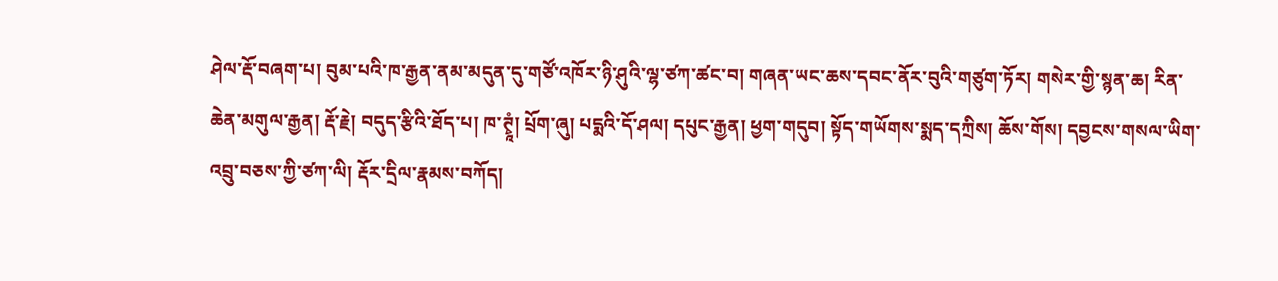ཤེལ་རྡོ་བཞག་པ། བུམ་པའི་ཁ་རྒྱན་ནམ་མདུན་དུ་གཙོ་འཁོར་ཉི་ཤུའི་ལྷ་ཙཀ་ཚང་བ། གཞན་ཡང་ཆས་དབང་ནོར་བུའི་གཙུག་ཏོར། གསེར་གྱི་སྙན་ཆ། རིན་ཆེན་མགུལ་རྒྱན། རྡོ་རྗེ། བདུད་རྩིའི་ཐོད་པ། ཁ་ཊྭཱཾ། པྲོག་ཞུ། པདྨའི་དོ་ཤལ། དཔུང་རྒྱན། ཕྱག་གདུབ། སྟོད་གཡོགས་སྨད་དཀྲིས། ཆོས་གོས། དབྱངས་གསལ་ཡིག་འབྲུ་བཅས་ཀྱི་ཙཀ་ལི། རྡོར་དྲིལ་རྣམས་བཀོད།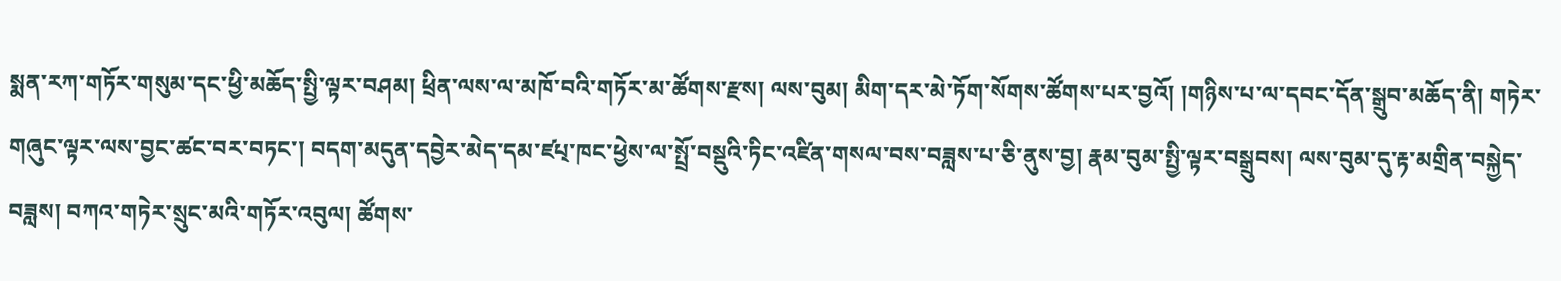སྨན་རཀ་གཏོར་གསུམ་དང་ཕྱི་མཆོད་སྤྱི་ལྟར་བཤམ། ཕྲིན་ལས་ལ་མཁོ་བའི་གཏོར་མ་ཚོགས་རྫས། ལས་བུམ། མིག་དར་མེ་ཏོག་སོགས་ཚོགས་པར་བྱའོ། །གཉིས་པ་ལ་དབང་དོན་སྒྲུབ་མཆོད་ནི། གཏེར་གཞུང་ལྟར་ལས་བྱང་ཚང་བར་བཏང་། བདག་མདུན་དབྱེར་མེད་དམ་ཛཔ྄་ཁང་ཕྱེས་ལ་སྤྲོ་བསྡུའི་ཏིང་འཛིན་གསལ་བས་བཟླས་པ་ཅི་ནུས་བྱ། རྣམ་བུམ་སྤྱི་ལྟར་བསྒྲུབས། ལས་བུམ་དུ་རྟ་མགྲིན་བསྐྱེད་བཟླས། བཀའ་གཏེར་སྲུང་མའི་གཏོར་འབུལ། ཚོགས་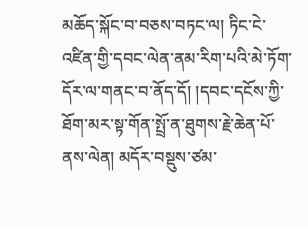མཆོད་སྐོང་བ་བཅས་བཏང་ལ། ཏིང་ངེ་འཛིན་གྱི་དབང་ལེན་ནམ་རིག་པའི་མེ་ཏོག་དོར་ལ་གནང་བ་ནོད་དོ། །དབང་དངོས་ཀྱི་ཐོག་མར་སྟ་གོན་སྤྲོ་ན་ཐུགས་རྗེ་ཆེན་པོ་ནས་ལེན། མདོར་བསྡུས་ཙམ་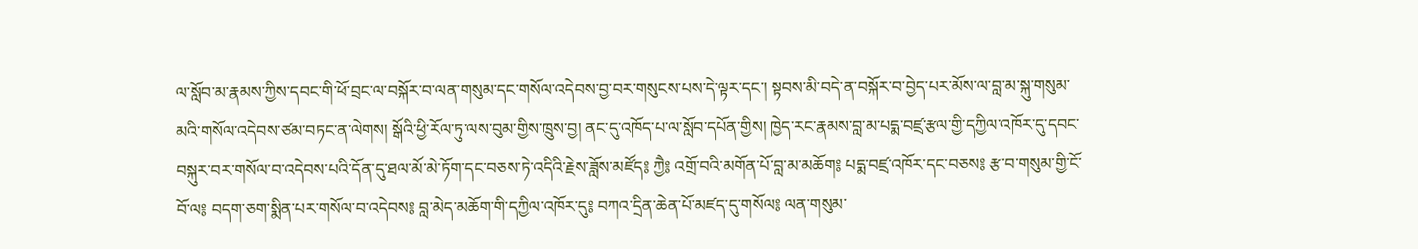ལ་སློབ་མ་རྣམས་ཀྱིས་དབང་གི་ཕོ་བྲང་ལ་བསྐོར་བ་ལན་གསུམ་དང་གསོལ་འདེབས་བྱ་བར་གསུངས་པས་དེ་ལྟར་དང་། སྟབས་མི་བདེ་ན་བསྐོར་བ་བྱེད་པར་མོས་ལ་བླ་མ་སྐུ་གསུམ་མའི་གསོལ་འདེབས་ཙམ་བཏང་ན་ལེགས། སྒོའི་ཕྱི་རོལ་ཏུ་ལས་བུམ་གྱིས་ཁྲུས་བྱ། ནང་དུ་འཁོད་པ་ལ་སློབ་དཔོན་གྱིས། ཁྱེད་རང་རྣམས་བླ་མ་པདྨ་བཛྲ་རྩལ་གྱི་དཀྱིལ་འཁོར་དུ་དབང་བསྐུར་བར་གསོལ་བ་འདེབས་པའི་དོན་དུ་ཐལ་མོ་མེ་ཏོག་དང་བཅས་ཏེ་འདིའི་རྗེས་ཟློས་མཛོད༔ ཀྱཻ༔ འགྲོ་བའི་མགོན་པོ་བླ་མ་མཆོག༔ པདྨ་བཛྲ་འཁོར་དང་བཅས༔ རྩ་བ་གསུམ་གྱི་ངོ་བོ་ལ༔ བདག་ཅག་སྨིན་པར་གསོལ་བ་འདེབས༔ བླ་མེད་མཆོག་གི་དཀྱིལ་འཁོར་དུ༔ བཀའ་དྲིན་ཆེན་པོ་མཛད་དུ་གསོལ༔ ལན་གསུམ་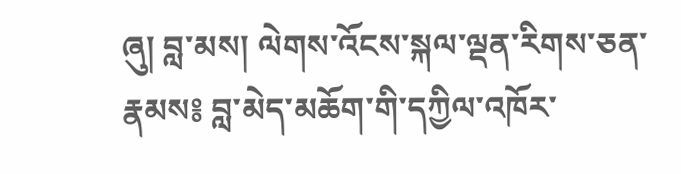ཞུ། བླ་མས། ལེགས་འོངས་སྐལ་ལྡན་རིགས་ཅན་རྣམས༔ བླ་མེད་མཆོག་གི་དཀྱིལ་འཁོར་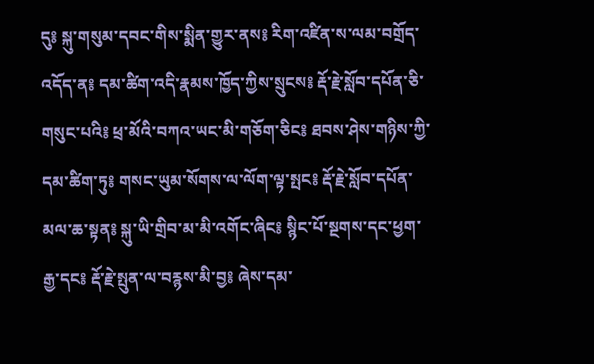དུ༔ སྐུ་གསུམ་དབང་གིས་སྨིན་གྱུར་ནས༔ རིག་འཛིན་ས་ལམ་བགྲོད་འདོད་ན༔ དམ་ཚིག་འདི་རྣམས་ཁྱོད་ཀྱིས་སྲུངས༔ རྡོ་རྗེ་སློབ་དཔོན་ཅི་གསུང་པའི༔ ཕྲ་མོའི་བཀའ་ཡང་མི་གཅོག་ཅིང༔ ཐབས་ཤེས་གཉིས་ཀྱི་དམ་ཚིག་ཏུ༔ གསང་ཡུམ་སོགས་ལ་ལོག་ལྟ་སྤང༔ རྡོ་རྗེ་སློབ་དཔོན་མལ་ཆ་སྟན༔ སྐུ་ཡི་གྲིབ་མ་མི་འགོང་ཞིང༔ སྙིང་པོ་སྔགས་དང་ཕྱག་རྒྱ་དང༔ རྡོ་རྗེ་སྤུན་ལ་བརྙས་མི་བྱ༔ ཞེས་དམ་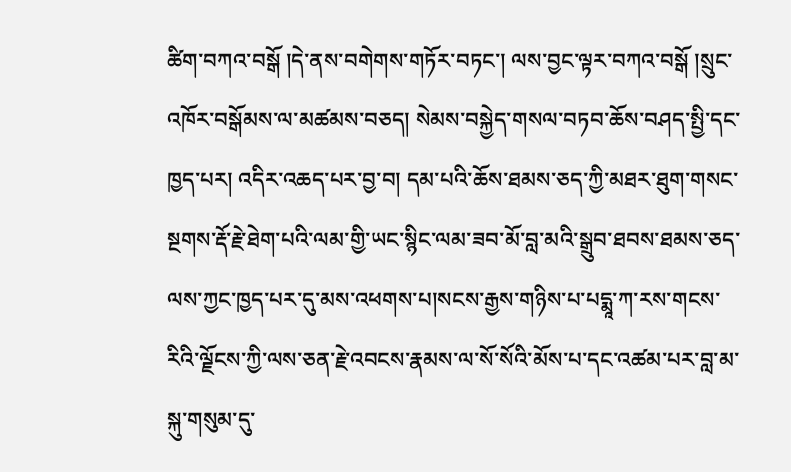ཚིག་བཀའ་བསྒོ །དེ་ནས་བགེགས་གཏོར་བཏང་། ལས་བྱང་ལྟར་བཀའ་བསྒོ །སྲུང་འཁོར་བསྒོམས་ལ་མཚམས་བཅད། སེམས་བསྐྱེད་གསལ་བཏབ་ཆོས་བཤད་སྤྱི་དང་ཁྱད་པར། འདིར་འཆད་པར་བྱ་བ། དམ་པའི་ཆོས་ཐམས་ཅད་ཀྱི་མཐར་ཐུག་གསང་སྔགས་རྡོ་རྗེ་ཐེག་པའི་ལམ་གྱི་ཡང་སྙིང་ལམ་ཟབ་མོ་བླ་མའི་སྒྲུབ་ཐབས་ཐམས་ཅད་ལས་ཀྱང་ཁྱད་པར་དུ་མས་འཕགས་པ།སངས་རྒྱས་གཉིས་པ་པདྨཱ་ཀ་རས་གངས་རིའི་ལྗོངས་ཀྱི་ལས་ཅན་རྗེ་འབངས་རྣམས་ལ་སོ་སོའི་མོས་པ་དང་འཚམ་པར་བླ་མ་སྐུ་གསུམ་དུ་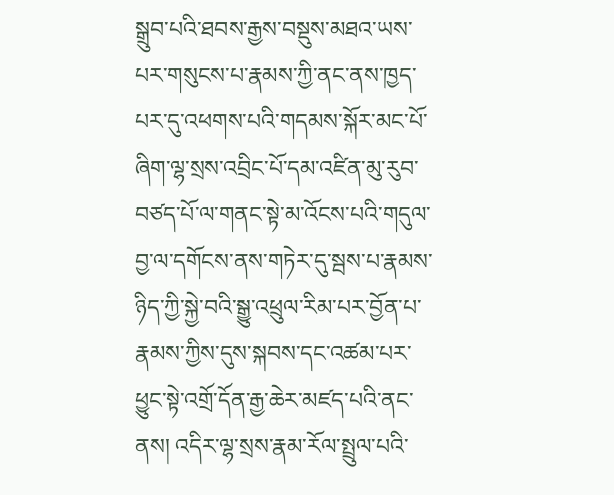སྒྲུབ་པའི་ཐབས་རྒྱས་བསྡུས་མཐའ་ཡས་པར་གསུངས་པ་རྣམས་ཀྱི་ནང་ནས་ཁྱད་པར་དུ་འཕགས་པའི་གདམས་སྐོར་མང་པོ་ཞིག་ལྷ་སྲས་འབྲིང་པོ་དམ་འཛིན་མུ་རུབ་བཙད་པོ་ལ་གནང་སྟེ་མ་འོངས་པའི་གདུལ་བྱ་ལ་དགོངས་ནས་གཏེར་དུ་སྦས་པ་རྣམས་ཉིད་ཀྱི་སྐྱེ་བའི་སྒྱུ་འཕྲུལ་རིམ་པར་བྱོན་པ་རྣམས་ཀྱིས་དུས་སྐབས་དང་འཚམ་པར་ཕྱུང་སྟེ་འགྲོ་དོན་རྒྱ་ཆེར་མཛད་པའི་ནང་ནས། འདིར་ལྷ་སྲས་རྣམ་རོལ་སྤྲུལ་པའི་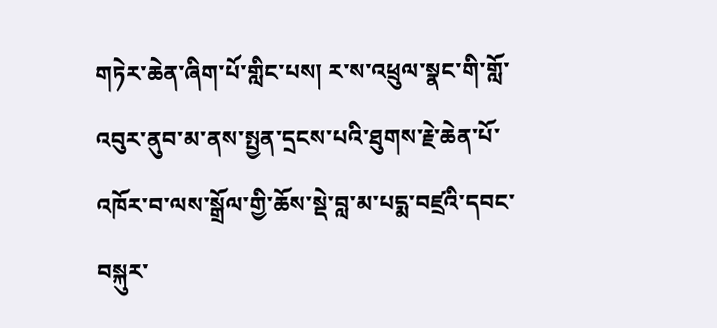གཏེར་ཆེན་ཞིག་པོ་གླིང་པས། ར་ས་འཕྲུལ་སྣང་གི་གློ་འབུར་ནུབ་མ་ནས་སྤྱན་དྲངས་པའི་ཐུགས་རྗེ་ཆེན་པོ་འཁོར་བ་ལས་སྒྲོལ་གྱི་ཆོས་སྡེ་བླ་མ་པདྨ་བཛྲའི་དབང་བསྐུར་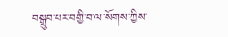བསྒྲུབ་པར་བགྱི་བ་ལ་སོགས་ཀྱིས་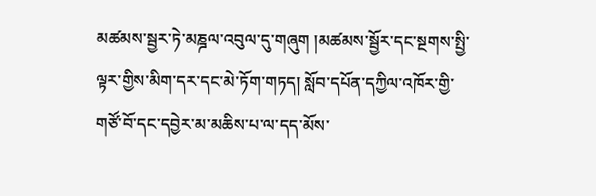མཚམས་སྦྱར་ཏེ་མཎྜལ་འབུལ་དུ་གཞུག །མཚམས་སྦྱོར་དང་སྔགས་སྤྱི་ལྟར་གྱིས་མིག་དར་དང་མེ་ཏོག་གཏད། སློབ་དཔོན་དཀྱིལ་འཁོར་གྱི་གཙོ་བོ་དང་དབྱེར་མ་མཆིས་པ་ལ་དད་མོས་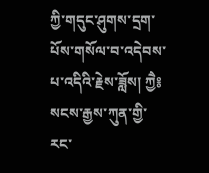ཀྱི་གདུང་ཤུགས་དྲག་པོས་གསོལ་བ་འདེབས་པ་འདིའི་རྗེས་ཟློས། ཀྱཻ༔ སངས་རྒྱས་ཀུན་གྱི་རང་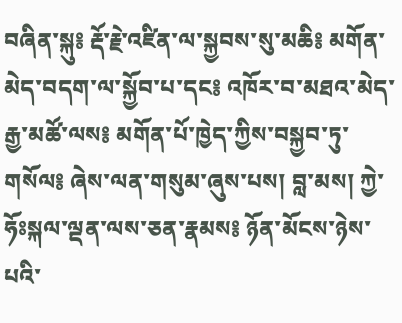བཞིན་སྐུ༔ རྡོ་རྗེ་འཛིན་ལ་སྐྱབས་སུ་མཆི༔ མགོན་མེད་བདག་ལ་སྐྱོབ་པ་དང༔ འཁོར་བ་མཐའ་མེད་རྒྱ་མཚོ་ལས༔ མགོན་པོ་ཁྱེད་ཀྱིས་བསྐྱབ་ཏུ་གསོལ༔ ཞེས་ལན་གསུམ་ཞུས་པས། བླ་མས། ཀྱེ་ཧོཿསྐལ་ལྡན་ལས་ཅན་རྣམས༔ ཉོན་མོངས་ཉེས་པའི་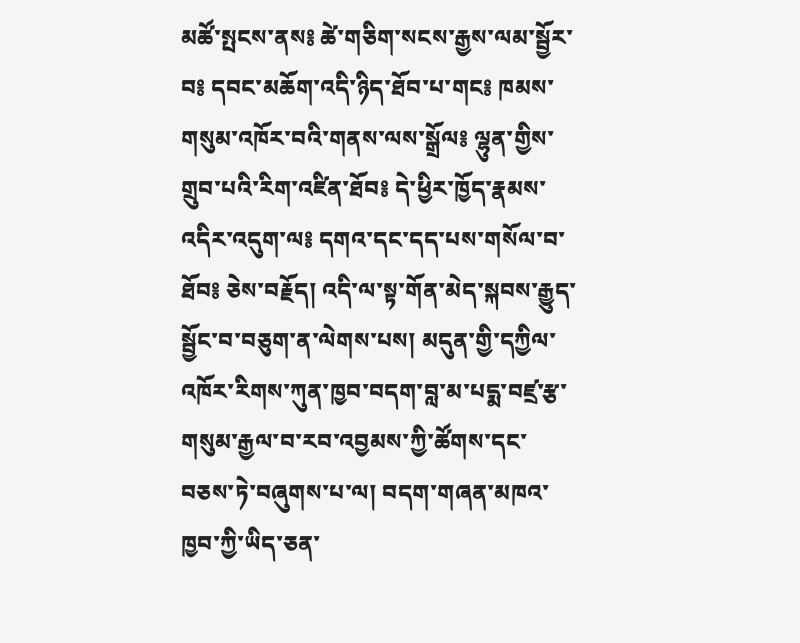མཚོ་སྤངས་ནས༔ ཚེ་གཅིག་སངས་རྒྱས་ལམ་སྦྱོར་བ༔ དབང་མཆོག་འདི་ཉིད་ཐོབ་པ་གང༔ ཁམས་གསུམ་འཁོར་བའི་གནས་ལས་སྒྲོལ༔ ལྷུན་གྱིས་གྲུབ་པའི་རིག་འཛིན་ཐོབ༔ དེ་ཕྱིར་ཁྱོད་རྣམས་འདིར་འདུག་ལ༔ དགའ་དང་དད་པས་གསོལ་བ་ཐོབ༔ ཅེས་བརྗོད། འདི་ལ་སྟ་གོན་མེད་སྐབས་རྒྱུད་སྦྱོང་བ་བཅུག་ན་ལེགས་པས། མདུན་གྱི་དཀྱིལ་འཁོར་རིགས་ཀུན་ཁྱབ་བདག་བླ་མ་པདྨ་བཛྲ་རྩ་གསུམ་རྒྱལ་བ་རབ་འབྱམས་ཀྱི་ཚོགས་དང་བཅས་ཏེ་བཞུགས་པ་ལ། བདག་གཞན་མཁའ་ཁྱབ་ཀྱི་ཡིད་ཅན་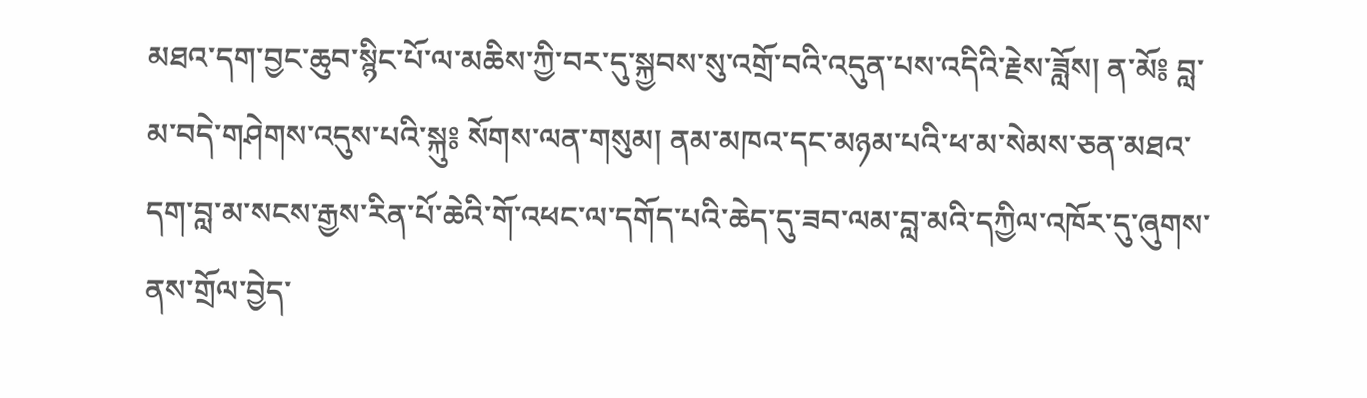མཐའ་དག་བྱང་ཆུབ་སྙིང་པོ་ལ་མཆིས་ཀྱི་བར་དུ་སྐྱབས་སུ་འགྲོ་བའི་འདུན་པས་འདིའི་རྗེས་ཟློས། ན་མོ༔ བླ་མ་བདེ་གཤེགས་འདུས་པའི་སྐུ༔ སོགས་ལན་གསུམ། ནམ་མཁའ་དང་མཉམ་པའི་ཕ་མ་སེམས་ཅན་མཐའ་དག་བླ་མ་སངས་རྒྱས་རིན་པོ་ཆེའི་གོ་འཕང་ལ་དགོད་པའི་ཆེད་དུ་ཟབ་ལམ་བླ་མའི་དཀྱིལ་འཁོར་དུ་ཞུགས་ནས་གྲོལ་བྱེད་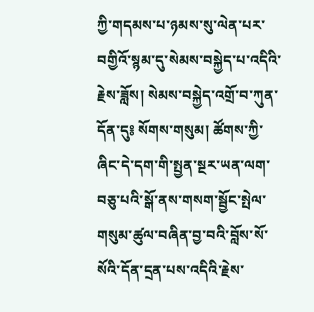ཀྱི་གདམས་པ་ཉམས་སུ་ལེན་པར་བགྱིའོ་སྙམ་དུ་སེམས་བསྐྱེད་པ་འདིའི་རྗེས་ཟློས། སེམས་བསྐྱེད་འགྲོ་བ་ཀུན་དོན་དུ༔ སོགས་གསུམ། ཚོགས་ཀྱི་ཞིང་དེ་དག་གི་སྤྱན་སྔར་ཡན་ལག་བཅུ་པའི་སྒོ་ནས་གསག་སྦྱོང་སྤེལ་གསུམ་ཚུལ་བཞིན་བྱ་བའི་བློས་སོ་སོའི་དོན་དྲན་པས་འདིའི་རྗེས་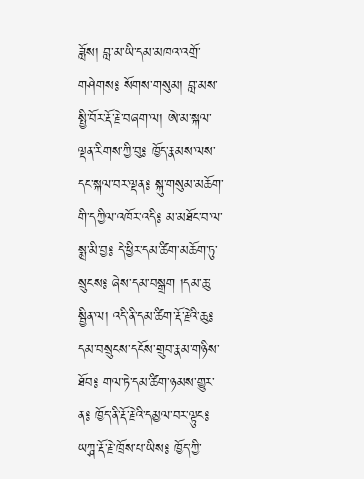ཟློས། བླ་མ་ཡི་དམ་མཁའ་འགྲོ་གཤེགས༔ སོགས་གསུམ། བླ་མས་སྤྱི་བོར་རྡོ་རྗེ་བཞག་ལ། ཨེ་མ་སྐལ་ལྡན་རིགས་ཀྱི་བུ༔ ཁྱོད་རྣམས་ལས་དང་སྐལ་བར་ལྡན༔ སྐུ་གསུམ་མཆོག་གི་དཀྱིལ་འཁོར་འདི༔ མ་མཐོང་བ་ལ་སྨྲ་མི་བྱ༔ དེ་ཕྱིར་དམ་ཚིག་མཆོག་ཏུ་སྲུངས༔ ཞེས་དམ་བསྒྲག །དམ་ཆུ་སྦྱིན་ལ། འདི་ནི་དམ་ཚིག་རྡོ་རྗེའི་ཆུ༔ དམ་བསྲུངས་དངོས་གྲུབ་རྣམ་གཉིས་ཐོབ༔ གལ་ཏེ་དམ་ཚིག་ཉམས་གྱུར་ན༔ ཁྱོད་ནི་རྡོ་རྗེའི་དམྱལ་བར་ལྟུང༔ ཡཀྴ་རྡོ་རྗེ་ཁྲོས་པ་ཡིས༔ ཁྱོད་ཀྱི་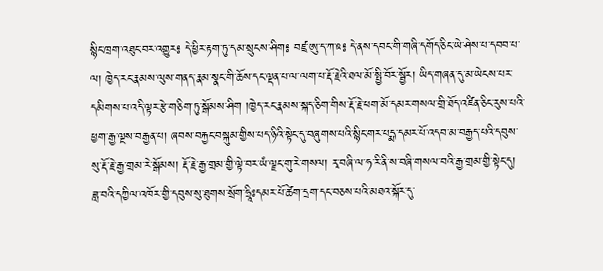སྙིང་ཁྲག་འཐུང་བར་འགྱུར༔ དེ་ཕྱིར་རྟག་ཏུ་དམ་སྲུངས་ཤིག༔ བཛྲ་ཨུ་ད་ཀ་ཋ༔ དེ་ནས་དབང་གི་གཞི་དགོད་ཅིང་ཡེ་ཤེས་པ་དབབ་པ་ལ། ཁྱེད་རང་རྣམས་ལུས་གནད་རྣམ་སྣང་གི་ཆོས་དང་ལྡན་པ་ལ་ལག་པ་རྡོ་རྗེའི་ཐལ་མོ་སྤྱི་བོར་སྦྱོར། ཡིད་གཞན་དུ་མ་ཡེངས་པར་དམིགས་པ་འདི་ལྟར་རྩེ་གཅིག་ཏུ་སྒོམས་ཤིག །ཁྱེད་རང་རྣམས་སྐད་ཅིག་གིས་རྡོ་རྗེ་ཕག་མོ་དམར་གསལ་གྲི་ཐོད་འཛིན་ཅིང་རུས་པའི་ཕྱག་རྒྱ་ལྔས་བརྒྱན་པ། ཞབས་བརྐྱང་བསྐུམ་གྱིས་པད་ཉིའི་སྟེང་དུ་བཞུགས་པའི་སྙིང་གར་པདྨ་དམར་པོ་འདབ་མ་བརྒྱད་པའི་དབུས་སུ་རྡོ་རྗེ་རྒྱ་གྲམ་རེ་སྒོམས། རྡོ་རྗེ་རྒྱ་གྲམ་གྱི་ལྟེ་བར་ཡཾ་ལྗང་གུ་རེ་གསལ། རྭ་བཞི་ལ་ཧ་རི་ནི་ས་བཞི་གསལ་བའི་རྒྱ་གྲམ་གྱི་སྟེང་དུ། ཟླ་བའི་དཀྱིལ་འཁོར་གྱི་དབུས་སུ་ཐུགས་སྲོག་ཧྲཱིཿདམར་པོ་ཚེག་དྲག་དང་བཅས་པའི་མཐའ་སྐོར་དུ་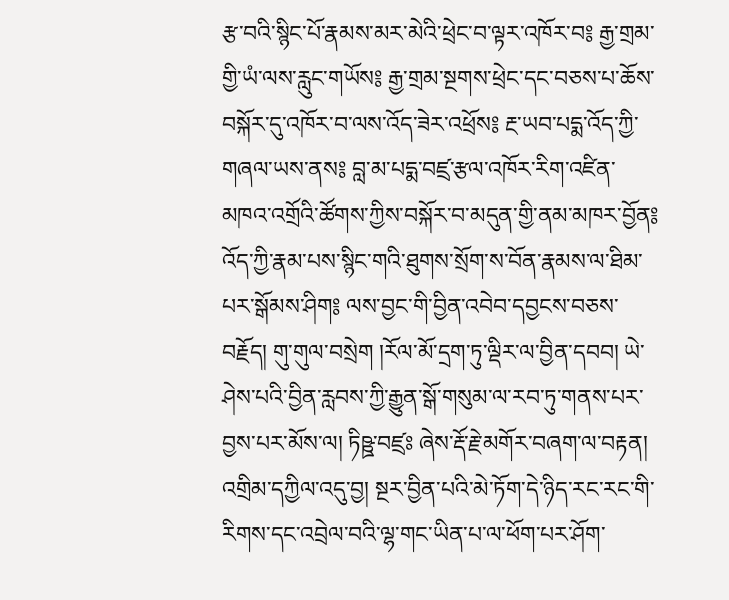རྩ་བའི་སྙིང་པོ་རྣམས་མར་མེའི་ཕྲེང་བ་ལྟར་འཁོར་བ༔ རྒྱ་གྲམ་གྱི་ཡཾ་ལས་རླུང་གཡོས༔ རྒྱ་གྲམ་སྔགས་ཕྲེང་དང་བཅས་པ་ཆོས་བསྐོར་དུ་འཁོར་བ་ལས་འོད་ཟེར་འཕྲོས༔ རྔ་ཡབ་པདྨ་འོད་ཀྱི་གཞལ་ཡས་ནས༔ བླ་མ་པདྨ་བཛྲ་རྩལ་འཁོར་རིག་འཛིན་མཁའ་འགྲོའི་ཚོགས་ཀྱིས་བསྐོར་བ་མདུན་གྱི་ནམ་མཁར་བྱོན༔ འོད་ཀྱི་རྣམ་པས་སྙིང་གའི་ཐུགས་སྲོག་ས་བོན་རྣམས་ལ་ཐིམ་པར་སྒོམས་ཤིག༔ ལས་བྱང་གི་བྱིན་འབེབ་དབྱངས་བཅས་བརྗོད། གུ་གུལ་བསྲེག །རོལ་མོ་དྲག་ཏུ་ལྡིར་ལ་བྱིན་དབབ། ཡེ་ཤེས་པའི་བྱིན་རླབས་ཀྱི་རྒྱུན་སྒོ་གསུམ་ལ་རབ་ཏུ་གནས་པར་བྱས་པར་མོས་ལ། ཏིཥྛ་བཛྲཿ ཞེས་རྡོ་རྗེ་མགོར་བཞག་ལ་བརྟན། འགྲིམ་དཀྱིལ་འདུ་བྱ། སྔར་བྱིན་པའི་མེ་ཏོག་དེ་ཉིད་རང་རང་གི་རིགས་དང་འབྲེལ་བའི་ལྷ་གང་ཡིན་པ་ལ་ཕོག་པར་ཤོག་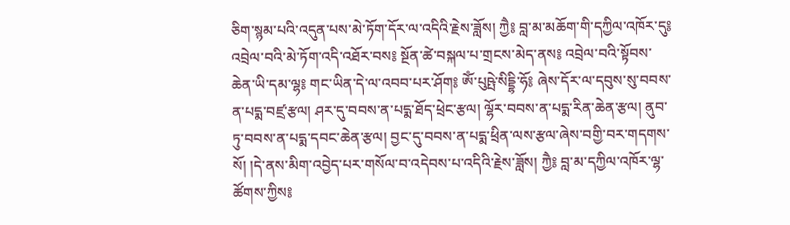ཅིག་སྙམ་པའི་འདུན་པས་མེ་ཏོག་དོར་ལ་འདིའི་རྗེས་ཟློས། ཀྱཻ༔ བླ་མ་མཆོག་གི་དཀྱིལ་འཁོར་དུ༔ འབྲེལ་བའི་མེ་ཏོག་འདི་འཐོར་བས༔ སྔོན་ཚེ་བསྐལ་པ་གྲངས་མེད་ནས༔ འབྲེལ་བའི་སྟོབས་ཆེན་ཡི་དམ་ལྷ༔ གང་ཡིན་དེ་ལ་འབབ་པར་ཤོག༔ ཨོཾ་པུཥྤེ་སིདྡྷི་ཧོ༔ ཞེས་དོར་ལ་དབུས་སུ་བབས་ན་པདྨ་བཛྲ་རྩལ། ཤར་དུ་བབས་ན་པདྨ་ཐོད་ཕྲེང་རྩལ། ལྷོར་བབས་ན་པདྨ་རིན་ཆེན་རྩལ། ནུབ་ཏུ་བབས་ན་པདྨ་དབང་ཆེན་རྩལ། བྱང་དུ་བབས་ན་པདྨ་ཕྲིན་ལས་རྩལ་ཞེས་བགྱི་བར་གདགས་སོ། །དེ་ནས་མིག་འབྱེད་པར་གསོལ་བ་འདེབས་པ་འདིའི་རྗེས་ཟློས། ཀྱཻ༔ བླ་མ་དཀྱིལ་འཁོར་ལྷ་ཚོགས་ཀྱིས༔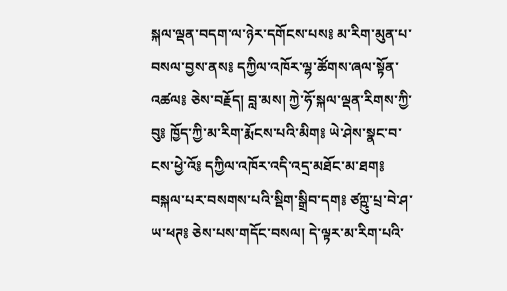སྐལ་ལྡན་བདག་ལ་ཉེར་དགོངས་པས༔ མ་རིག་མུན་པ་བསལ་བྱས་ནས༔ དཀྱིལ་འཁོར་ལྷ་ཚོགས་ཞལ་སྟོན་འཚལ༔ ཅེས་བརྗོད། བླ་མས། ཀྱེ་ཧོ་སྐལ་ལྡན་རིགས་ཀྱི་བུ༔ ཁྱོད་ཀྱི་མ་རིག་རྨོངས་པའི་མིག༔ ཡེ་ཤེས་སྣང་བ་ངས་ཕྱེ་འོ༔ དཀྱིལ་འཁོར་འདི་འདྲ་མཐོང་མ་ཐག༔ བསྐལ་པར་བསགས་པའི་སྡིག་སྒྲིབ་དག༔ ཙཀྵུ་པྲ་བེ་ཤ་ཡ་ཕཊ༔ ཅེས་པས་གདོང་བསལ། དེ་ལྟར་མ་རིག་པའི་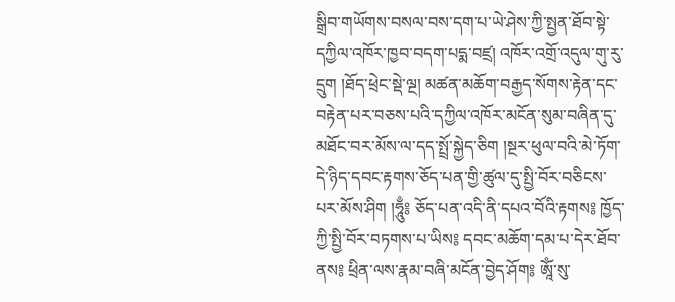སྒྲིབ་གཡོགས་བསལ་བས་དག་པ་ཡེ་ཤེས་ཀྱི་སྤྱན་ཐོབ་སྟེ་དཀྱིལ་འཁོར་ཁྱབ་བདག་པདྨ་བཛྲ། འཁོར་འགྲོ་འདུལ་གུ་རུ་དྲུག །ཐོད་ཕྲེང་སྡེ་ལྔ། མཚན་མཆོག་བརྒྱད་སོགས་རྟེན་དང་བརྟེན་པར་བཅས་པའི་དཀྱིལ་འཁོར་མངོན་སུམ་བཞིན་དུ་མཐོང་བར་མོས་ལ་དད་སྤྲོ་སྐྱེད་ཅིག །སྔར་ཕུལ་བའི་མེ་ཏོག་དེ་ཉིད་དབང་རྟགས་ཅོད་པན་གྱི་ཚུལ་དུ་སྤྱི་བོར་བཅིངས་པར་མོས་ཤིག །ཧཱུྃ༔ ཅོད་པན་འདི་ནི་དཔའ་བོའི་རྟགས༔ ཁྱོད་ཀྱི་སྤྱི་བོར་བཏགས་པ་ཡིས༔ དབང་མཆོག་དམ་པ་དེར་ཐོབ་ནས༔ ཕྲིན་ལས་རྣམ་བཞི་མངོན་བྱེད་ཤོག༔ ཨཱོཾ་སུ་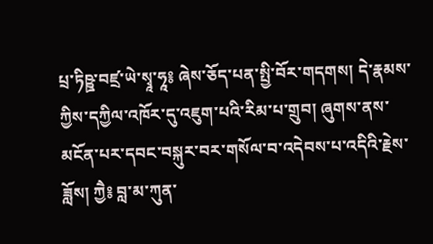པྲ་ཏིཥྛ་བཛྲ་ཡེ་སྭཱ་ཧཱ༔ ཞེས་ཅོད་པན་སྤྱི་བོར་གདགས། དེ་རྣམས་ཀྱིས་དཀྱིལ་འཁོར་དུ་འཇུག་པའི་རིམ་པ་གྲུབ། ཞུགས་ནས་མངོན་པར་དབང་བསྐུར་བར་གསོལ་བ་འདེབས་པ་འདིའི་རྗེས་ཟློས། ཀྱཻ༔ བླ་མ་ཀུན་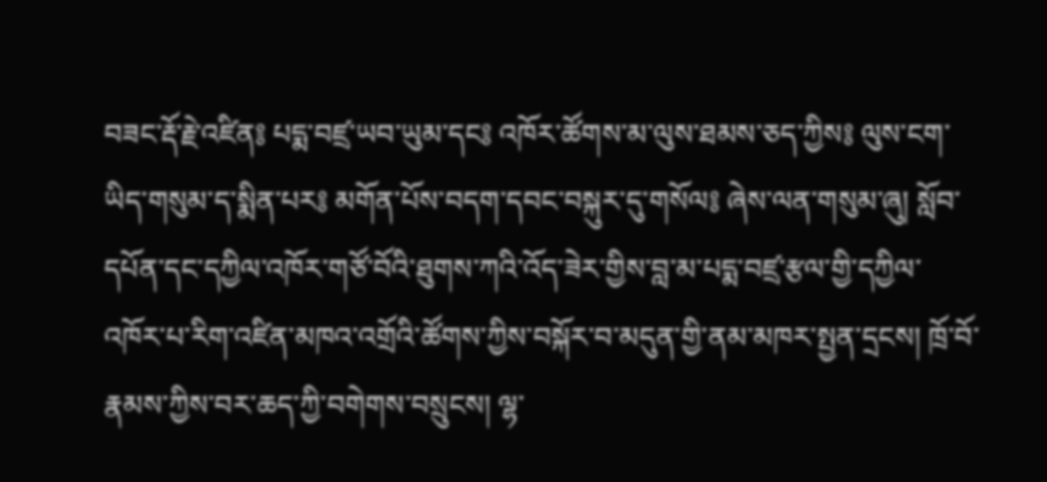བཟང་རྡོ་རྗེ་འཛིན༔ པདྨ་བཛྲ་ཡབ་ཡུམ་དང༔ འཁོར་ཚོགས་མ་ལུས་ཐམས་ཅད་ཀྱིས༔ ལུས་ངག་ཡིད་གསུམ་ད་སྨིན་པར༔ མགོན་པོས་བདག་དབང་བསྐུར་དུ་གསོལ༔ ཞེས་ལན་གསུམ་ཞུ། སློབ་དཔོན་དང་དཀྱིལ་འཁོར་གཙོ་བོའི་ཐུགས་ཀའི་འོད་ཟེར་གྱིས་བླ་མ་པདྨ་བཛྲ་རྩལ་གྱི་དཀྱིལ་འཁོར་པ་རིག་འཛིན་མཁའ་འགྲོའི་ཚོགས་ཀྱིས་བསྐོར་བ་མདུན་གྱི་ནམ་མཁར་སྤྱན་དྲངས། ཁྲོ་བོ་རྣམས་ཀྱིས་བར་ཆད་ཀྱི་བགེགས་བསྲུངས། ལྷ་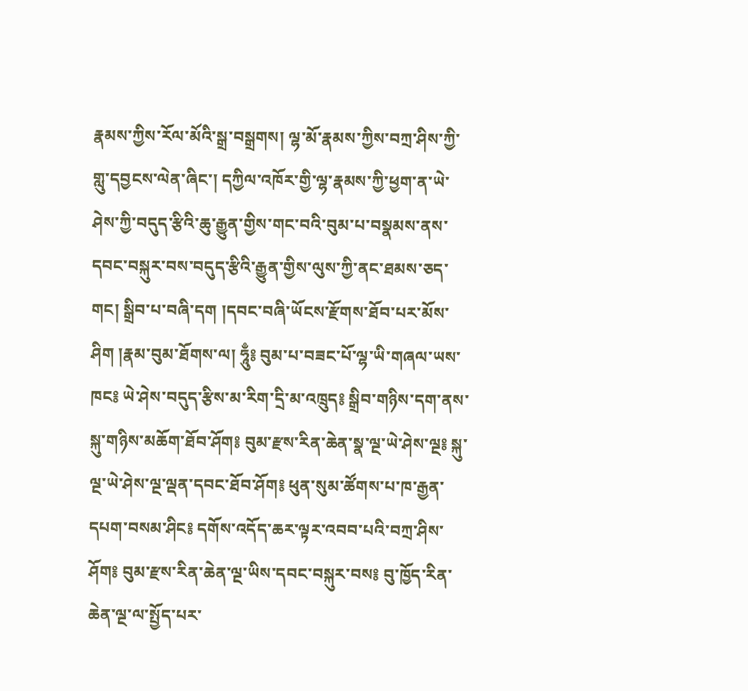རྣམས་ཀྱིས་རོལ་མོའི་སྒྲ་བསྒྲགས། ལྷ་མོ་རྣམས་ཀྱིས་བཀྲ་ཤིས་ཀྱི་གླུ་དབྱངས་ལེན་ཞིང་། དཀྱིལ་འཁོར་གྱི་ལྷ་རྣམས་ཀྱི་ཕྱག་ན་ཡེ་ཤེས་ཀྱི་བདུད་རྩིའི་ཆུ་རྒྱུན་གྱིས་གང་བའི་བུམ་པ་བསྣམས་ནས་དབང་བསྐུར་བས་བདུད་རྩིའི་རྒྱུན་གྱིས་ལུས་ཀྱི་ནང་ཐམས་ཅད་གང། སྒྲིབ་པ་བཞི་དག །དབང་བཞི་ཡོངས་རྫོགས་ཐོབ་པར་མོས་ཤིག །རྣམ་བུམ་ཐོགས་ལ། ཧཱུྃ༔ བུམ་པ་བཟང་པོ་ལྷ་ཡི་གཞལ་ཡས་ཁང༔ ཡེ་ཤེས་བདུད་རྩིས་མ་རིག་དྲི་མ་འཁྲུད༔ སྒྲིབ་གཉིས་དག་ནས་སྐུ་གཉིས་མཆོག་ཐོབ་ཤོག༔ བུམ་རྫས་རིན་ཆེན་སྣ་ལྔ་ཡེ་ཤེས་ལྔ༔ སྐུ་ལྔ་ཡེ་ཤེས་ལྔ་ལྡན་དབང་ཐོབ་ཤོག༔ ཕུན་སུམ་ཚོགས་པ་ཁ་རྒྱན་དཔག་བསམ་ཤིང༔ དགོས་འདོད་ཆར་ལྟར་འབབ་པའི་བཀྲ་ཤིས་ཤོག༔ བུམ་རྫས་རིན་ཆེན་ལྔ་ཡིས་དབང་བསྐུར་བས༔ བུ་ཁྱོད་རིན་ཆེན་ལྔ་ལ་སྤྱོད་པར་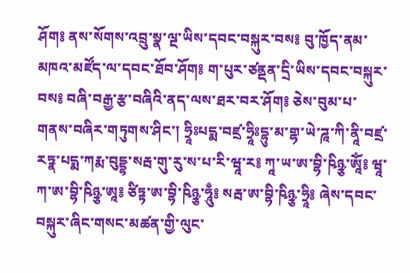ཤོག༔ ནས་སོགས་འབྲུ་སྣ་ལྔ་ཡིས་དབང་བསྐུར་བས༔ བུ་ཁྱོད་ནམ་མཁའ་མཛོད་ལ་དབང་ཐོབ་ཤོག༔ ག་པུར་ཙནྡན་དྲི་ཡིས་དབང་བསྐུར་བས༔ བཞི་བརྒྱ་རྩ་བཞིའི་ནད་ལས་ཐར་བར་ཤོག༔ ཅེས་བུམ་པ་གནས་བཞིར་གཏུགས་ཤིང་། ཧྲཱིཿཔདྨ་བཛྲ་ཧྲཱིཿདྷུ་མ་གྷ་ཡེ་ཌཱ་ཀི་ནཱི་བཛྲ་རཏྣ་པདྨ་ཀརྨ་བུདྡྷ་སརྦ་གུ་རུ་ས་པ་རི་ཝཱ་ར༔ ཀཱ་ཡ་ཨ་བྷི་ཥིཉྩ་ཨཱོཾ༔ ཝཱ་ཀ་ཨ་བྷི་ཥིཉྩ་ཨཱ༔ ཙིཏྟ་ཨ་བྷི་ཥིཉྩ་ཧཱུྃ༔ སརྦ་ཨ་བྷི་ཥིཉྩ་ཧྲཱི༔ ཞེས་དབང་བསྐུར་ཞིང་གསང་མཚན་གྱི་ལུང་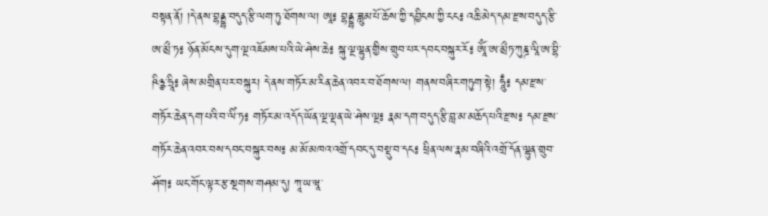བསྟན་ནོ། །དེ་ནས་བྷནྡྷ་བདུད་རྩི་ལག་ཏུ་ཐོགས་ལ། ཨཱ༔ བྷནྡྷ་ཟླུམ་པོ་ཆོས་ཀྱི་དབྱིངས་ཀྱི་ངང༔ འཆི་མེད་དམ་རྫས་བདུད་རྩི་ཨ་མྲྀ་ཏ༔ ཉོན་མོངས་དུག་ལྔ་འཇོམས་པའི་ཡེ་ཤེས་ཆེ༔ སྐུ་ལྔ་ལྷུན་གྱིས་གྲུབ་པར་དབང་བསྐུར་རོ༔ ཨཱོཾ་ཨ་མྲྀཏ་ཀུཎྜ་ལཱི་ཨ་བྷི་ཥིཉྩ་ཧྲཱི༔ ཞེས་མགྲིན་པར་བསྐུར། དེ་ནས་གཏོར་མ་རིན་ཆེན་འབར་བ་ཐོགས་ལ། གནས་བཞིར་གཏུག་སྟེ། ཧཱུྃ༔ དམ་རྫས་གཏོར་ཆེན་དག་པའི་བ་ལིཾ་ཏ༔ གཏོར་མ་འདོད་ཡོན་ལྔ་ལྡན་ཡེ་ཤེས་ལྔ༔ རྣམ་དག་བདུད་རྩི་བླ་མ་མཆོད་པའི་རྫས༔ དམ་རྫས་གཏོར་ཆེན་འབར་བས་དབང་བསྐུར་བས༔ མ་མོ་མཁའ་འགྲོ་དབང་དུ་བསྡུ་བ་དང༔ ཕྲིན་ལས་རྣམ་བཞིའི་འགྲོ་དོན་ལྷུན་གྲུབ་ཤོག༔ ཡང་གོང་ལྟར་རྩ་སྔགས་གཤམ་དུ། ཀཱ་ཡ་ཝཱ་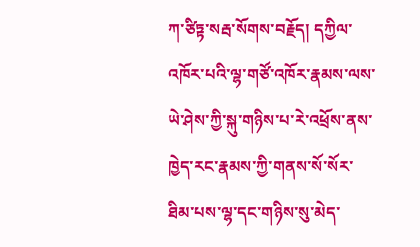ཀ་ཙིཏྟ་སརྦ་སོགས་བརྗོད། དཀྱིལ་འཁོར་པའི་ལྷ་གཙོ་འཁོར་རྣམས་ལས་ཡེ་ཤེས་ཀྱི་སྐུ་གཉིས་པ་རེ་འཕྲོས་ནས་ཁྱེད་རང་རྣམས་ཀྱི་གནས་སོ་སོར་ཐིམ་པས་ལྷ་དང་གཉིས་སུ་མེད་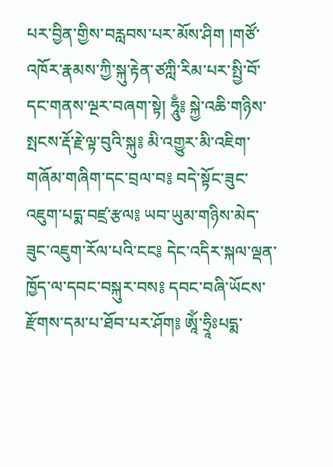པར་བྱིན་གྱིས་བརླབས་པར་མོས་ཤིག །གཙོ་འཁོར་རྣམས་ཀྱི་སྐུ་རྟེན་ཙཀླི་རིམ་པར་སྤྱི་བོ་དང་གནས་ལྔར་བཞག་སྟེ། ཧཱུྃ༔ སྐྱེ་འཆི་གཉིས་སྤངས་རྡོ་རྗེ་ལྟ་བུའི་སྐུ༔ མི་འགྱུར་མི་འཇིག་གཞོམ་གཞིག་དང་བྲལ་བ༔ བདེ་སྟོང་ཟུང་འཇུག་པདྨ་བཛྲ་རྩལ༔ ཡབ་ཡུམ་གཉིས་མེད་ཟུང་འཇུག་རོལ་པའི་ངང༔ དེང་འདིར་སྐལ་ལྡན་ཁྱོད་ལ་དབང་བསྐུར་བས༔ དབང་བཞི་ཡོངས་རྫོགས་དམ་པ་ཐོབ་པར་ཤོག༔ ཨཱོཾ་ཧྲཱིཿཔདྨ་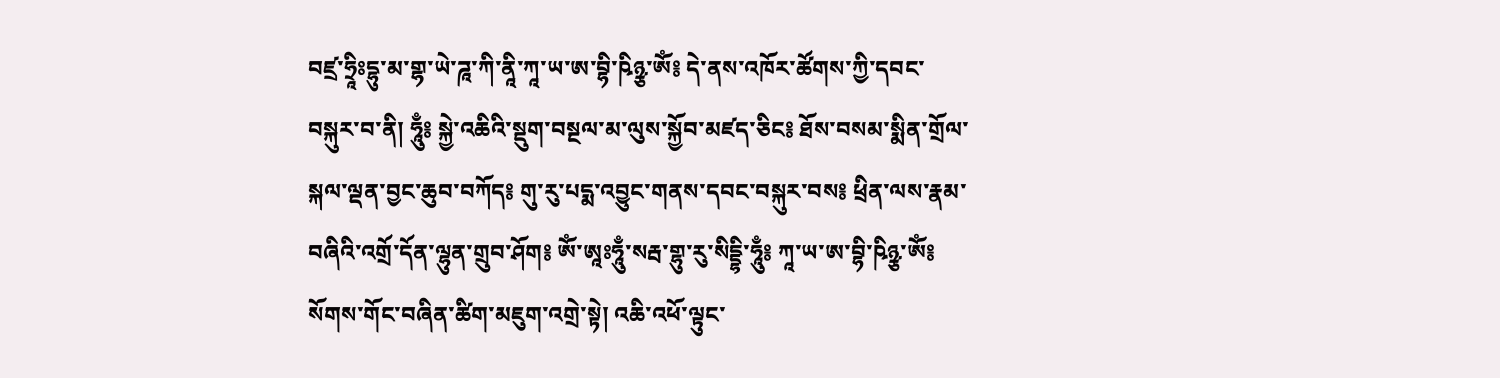བཛྲ་ཧྲཱིཿདྷུ་མ་གྷ་ཡེ་ཌཱ་ཀི་ནཱི་ཀཱ་ཡ་ཨ་བྷི་ཥིཉྩ་ཨོཾ༔ དེ་ནས་འཁོར་ཚོགས་ཀྱི་དབང་བསྐུར་བ་ནི། ཧཱུྃ༔ སྐྱེ་འཆིའི་སྡུག་བསྔལ་མ་ལུས་སྐྱོབ་མཛད་ཅིང༔ ཐོས་བསམ་སྨིན་གྲོལ་སྐལ་ལྡན་བྱང་ཆུབ་བཀོད༔ གུ་རུ་པདྨ་འབྱུང་གནས་དབང་བསྐུར་བས༔ ཕྲིན་ལས་རྣམ་བཞིའི་འགྲོ་དོན་ལྷུན་གྲུབ་ཤོག༔ ཨོཾ་ཨཱཿཧཱུྃ་སརྦ་གྷུ་རུ་སིདྡྷི་ཧཱུྃ༔ ཀཱ་ཡ་ཨ་བྷི་ཥིཉྩ་ཨོཾ༔ སོགས་གོང་བཞིན་ཚིག་མཇུག་འགྲེ་སྟེ། འཆི་འཕོ་ལྟུང་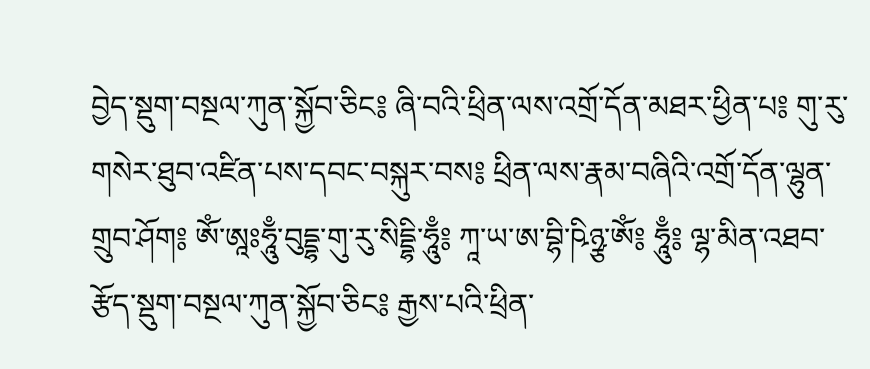བྱེད་སྡུག་བསྔལ་ཀུན་སྐྱོབ་ཅིང༔ ཞི་བའི་ཕྲིན་ལས་འགྲོ་དོན་མཐར་ཕྱིན་པ༔ གུ་རུ་གསེར་ཐུབ་འཛིན་པས་དབང་བསྐུར་བས༔ ཕྲིན་ལས་རྣམ་བཞིའི་འགྲོ་དོན་ལྷུན་གྲུབ་ཤོག༔ ཨོཾ་ཨཱཿཧཱུྃ་བུདྡྷ་གུ་རུ་སིདྡྷི་ཧཱུྃ༔ ཀཱ་ཡ་ཨ་བྷི་ཥིཉྩ་ཨོཾ༔ ཧཱུྃ༔ ལྷ་མིན་འཐབ་རྩོད་སྡུག་བསྔལ་ཀུན་སྐྱོབ་ཅིང༔ རྒྱས་པའི་ཕྲིན་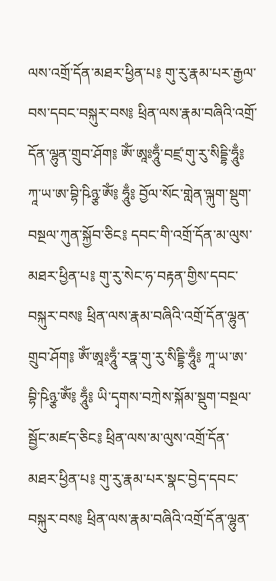ལས་འགྲོ་དོན་མཐར་ཕྱིན་པ༔ གུ་རུ་རྣམ་པར་རྒྱལ་བས་དབང་བསྐུར་བས༔ ཕྲིན་ལས་རྣམ་བཞིའི་འགྲོ་དོན་ལྷུན་གྲུབ་ཤོག༔ ཨོཾ་ཨཱཿཧཱུྃ་བཛྲ་གུ་རུ་སིདྡྷི་ཧཱུྃ༔ ཀཱ་ཡ་ཨ་བྷི་ཥིཉྩ་ཨོཾ༔ ཧཱུྃ༔ བྱོལ་སོང་གླེན་ལྐུག་སྡུག་བསྔལ་ཀུན་སྐྱོབ་ཅིང༔ དབང་གི་འགྲོ་དོན་མ་ལུས་མཐར་ཕྱིན་པ༔ གུ་རུ་སེང་ཧ་བརྟན་གྱིས་དབང་བསྐུར་བས༔ ཕྲིན་ལས་རྣམ་བཞིའི་འགྲོ་དོན་ལྷུན་གྲུབ་ཤོག༔ ཨོཾ་ཨཱཿཧཱུྃ་རཏྣ་གུ་རུ་སིདྡྷི་ཧཱུྃ༔ ཀཱ་ཡ་ཨ་བྷི་ཥིཉྩ་ཨོཾ༔ ཧཱུྃ༔ ཡི་དྭགས་བཀྲེས་སྐོམ་སྡུག་བསྔལ་སྦྱོང་མཛད་ཅིང༔ ཕྲིན་ལས་མ་ལུས་འགྲོ་དོན་མཐར་ཕྱིན་པ༔ གུ་རུ་རྣམ་པར་སྣང་བྱེད་དབང་བསྐུར་བས༔ ཕྲིན་ལས་རྣམ་བཞིའི་འགྲོ་དོན་ལྷུན་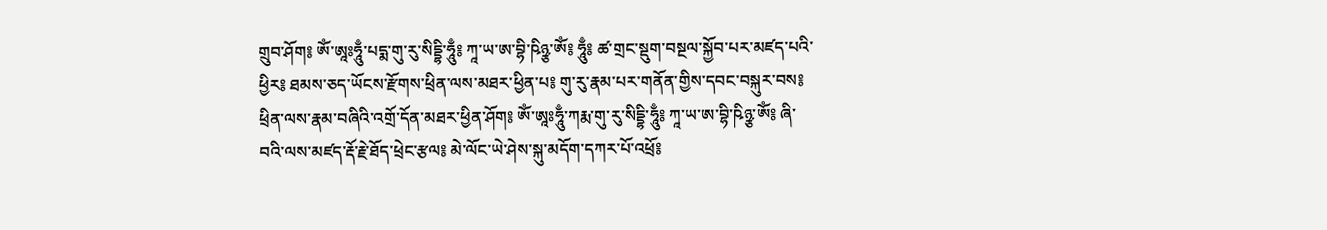གྲུབ་ཤོག༔ ཨོཾ་ཨཱཿཧཱུྃ་པདྨ་གུ་རུ་སིདྡྷི་ཧཱུྃ༔ ཀཱ་ཡ་ཨ་བྷི་ཥིཉྩ་ཨོཾ༔ ཧཱུྃ༔ ཚ་གྲང་སྡུག་བསྔལ་སྐྱོབ་པར་མཛད་པའི་ཕྱིར༔ ཐམས་ཅད་ཡོངས་རྫོགས་ཕྲིན་ལས་མཐར་ཕྱིན་པ༔ གུ་རུ་རྣམ་པར་གནོན་གྱིས་དབང་བསྐུར་བས༔ ཕྲིན་ལས་རྣམ་བཞིའི་འགྲོ་དོན་མཐར་ཕྱིན་ཤོག༔ ཨོཾ་ཨཱཿཧཱུྃ་ཀརྨ་གུ་རུ་སིདྡྷི་ཧཱུྃ༔ ཀཱ་ཡ་ཨ་བྷི་ཥིཉྩ་ཨོཾ༔ ཞི་བའི་ལས་མཛད་རྡོ་རྗེ་ཐོད་ཕྲེང་རྩལ༔ མེ་ལོང་ཡེ་ཤེས་སྐུ་མདོག་དཀར་པོ་འཕྲོ༔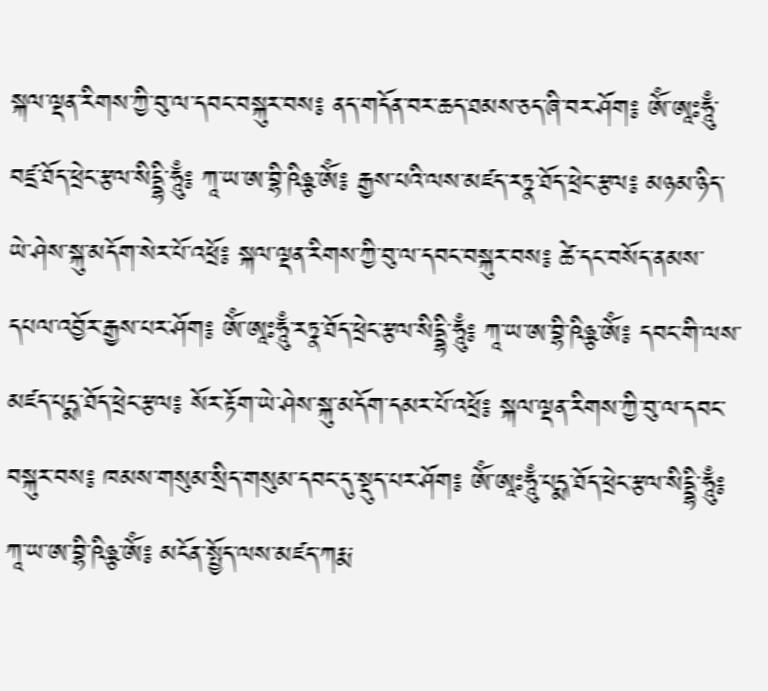སྐལ་ལྡན་རིགས་ཀྱི་བུ་ལ་དབང་བསྐུར་བས༔ ནད་གདོན་བར་ཆད་ཐམས་ཅད་ཞི་བར་ཤོག༔ ཨོཾ་ཨཱཿཧཱུྃ་བཛྲ་ཐོད་ཕྲེང་རྩལ་སིདྡྷི་ཧཱུྃ༔ ཀཱ་ཡ་ཨ་བྷི་ཥིཉྩ་ཨོཾ༔ རྒྱས་པའི་ལས་མཛད་རཏྣ་ཐོད་ཕྲེང་རྩལ༔ མཉམ་ཉིད་ཡེ་ཤེས་སྐུ་མདོག་སེར་པོ་འཕྲོ༔ སྐལ་ལྡན་རིགས་ཀྱི་བུ་ལ་དབང་བསྐུར་བས༔ ཚེ་དང་བསོད་ནམས་དཔལ་འབྱོར་རྒྱས་པར་ཤོག༔ ཨོཾ་ཨཱཿཧཱུྃ་རཏྣ་ཐོད་ཕྲེང་རྩལ་སིདྡྷི་ཧཱུྃ༔ ཀཱ་ཡ་ཨ་བྷི་ཥིཉྩ་ཨོཾ༔ དབང་གི་ལས་མཛད་པདྨ་ཐོད་ཕྲེང་རྩལ༔ སོར་རྟོག་ཡེ་ཤེས་སྐུ་མདོག་དམར་པོ་འཕྲོ༔ སྐལ་ལྡན་རིགས་ཀྱི་བུ་ལ་དབང་བསྐུར་བས༔ ཁམས་གསུམ་སྲིད་གསུམ་དབང་དུ་སྡུད་པར་ཤོག༔ ཨོཾ་ཨཱཿཧཱུྃ་པདྨ་ཐོད་ཕྲེང་རྩལ་སིདྡྷི་ཧཱུྃ༔ ཀཱ་ཡ་ཨ་བྷི་ཥིཉྩ་ཨོཾ༔ མངོན་སྤྱོད་ལས་མཛད་ཀརྨ་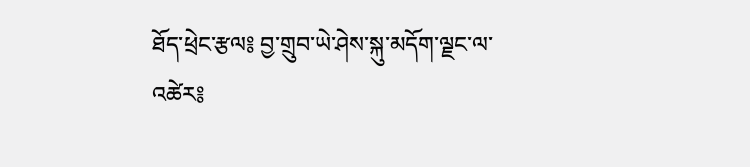ཐོད་ཕྲེང་རྩལ༔ བྱ་གྲུབ་ཡེ་ཤེས་སྐུ་མདོག་ལྗང་ལ་འཚེར༔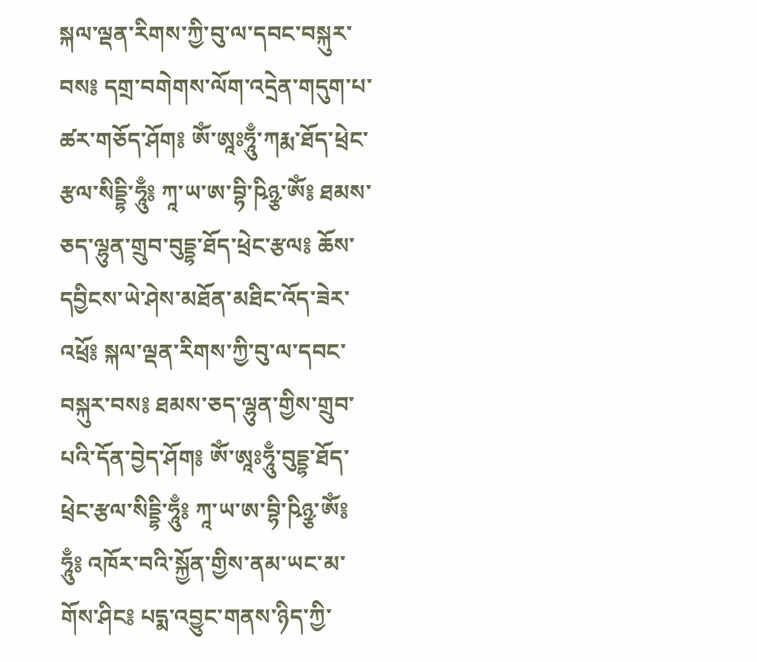སྐལ་ལྡན་རིགས་ཀྱི་བུ་ལ་དབང་བསྐུར་བས༔ དགྲ་བགེགས་ལོག་འདྲེན་གདུག་པ་ཚར་གཅོད་ཤོག༔ ཨོཾ་ཨཱཿཧཱུྃ་ཀརྨ་ཐོད་ཕྲེང་རྩལ་སིདྡྷི་ཧཱུྃ༔ ཀཱ་ཡ་ཨ་བྷི་ཥིཉྩ་ཨོཾ༔ ཐམས་ཅད་ལྷུན་གྲུབ་བུདྡྷ་ཐོད་ཕྲེང་རྩལ༔ ཆོས་དབྱིངས་ཡེ་ཤེས་མཐོན་མཐིང་འོད་ཟེར་འཕྲོ༔ སྐལ་ལྡན་རིགས་ཀྱི་བུ་ལ་དབང་བསྐུར་བས༔ ཐམས་ཅད་ལྷུན་གྱིས་གྲུབ་པའི་དོན་བྱེད་ཤོག༔ ཨོཾ་ཨཱཿཧཱུྃ་བུདྡྷ་ཐོད་ཕྲེང་རྩལ་སིདྡྷི་ཧཱུྃ༔ ཀཱ་ཡ་ཨ་བྷི་ཥིཉྩ་ཨོཾ༔ ཧཱུྃ༔ འཁོར་བའི་སྐྱོན་གྱིས་ནམ་ཡང་མ་གོས་ཤིང༔ པདྨ་འབྱུང་གནས་ཉིད་ཀྱི་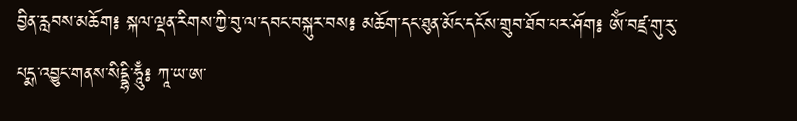བྱིན་རླབས་མཆོག༔ སྐལ་ལྡན་རིགས་ཀྱི་བུ་ལ་དབང་བསྐུར་བས༔ མཆོག་དང་ཐུན་མོང་དངོས་གྲུབ་ཐོབ་པར་ཤོག༔ ཨོཾ་བཛྲ་གུ་རུ་པདྨ་འབྱུང་གནས་སིདྡྷི་ཧཱུྃ༔ ཀཱ་ཡ་ཨ་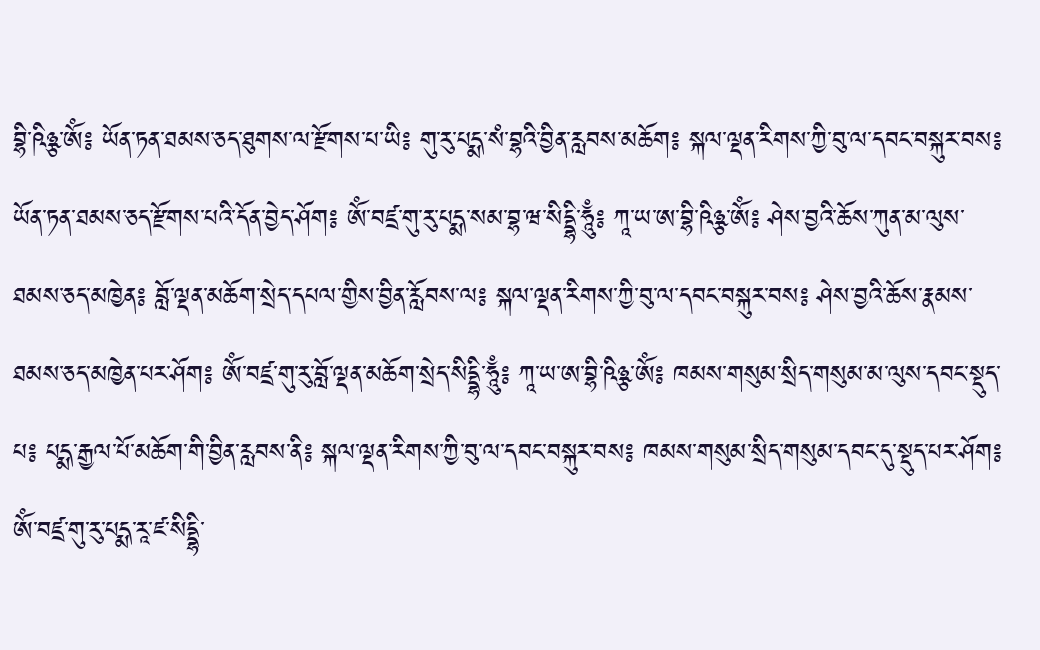བྷི་ཥིཉྩ་ཨོཾ༔ ཡོན་ཏན་ཐམས་ཅད་ཐུགས་ལ་རྫོགས་པ་ཡི༔ གུ་རུ་པདྨ་སཾ་བྷའི་བྱིན་རླབས་མཆོག༔ སྐལ་ལྡན་རིགས་ཀྱི་བུ་ལ་དབང་བསྐུར་བས༔ ཡོན་ཏན་ཐམས་ཅད་རྫོགས་པའི་དོན་བྱེད་ཤོག༔ ཨོཾ་བཛྲ་གུ་རུ་པདྨ་སམ་བྷ་ཝ་སིདྡྷི་ཧཱུྃ༔ ཀཱ་ཡ་ཨ་བྷི་ཥིཉྩ་ཨོཾ༔ ཤེས་བྱའི་ཆོས་ཀུན་མ་ལུས་ཐམས་ཅད་མཁྱེན༔ བློ་ལྡན་མཆོག་སྲེད་དཔལ་གྱིས་བྱིན་རློབས་ལ༔ སྐལ་ལྡན་རིགས་ཀྱི་བུ་ལ་དབང་བསྐུར་བས༔ ཤེས་བྱའི་ཆོས་རྣམས་ཐམས་ཅད་མཁྱེན་པར་ཤོག༔ ཨོཾ་བཛྲ་གུ་རུ་བློ་ལྡན་མཆོག་སྲེད་སིདྡྷི་ཧཱུྃ༔ ཀཱ་ཡ་ཨ་བྷི་ཥིཉྩ་ཨོཾ༔ ཁམས་གསུམ་སྲིད་གསུམ་མ་ལུས་དབང་སྡུད་པ༔ པདྨ་རྒྱལ་པོ་མཆོག་གི་བྱིན་རླབས་ནི༔ སྐལ་ལྡན་རིགས་ཀྱི་བུ་ལ་དབང་བསྐུར་བས༔ ཁམས་གསུམ་སྲིད་གསུམ་དབང་དུ་སྡུད་པར་ཤོག༔ ཨོཾ་བཛྲ་གུ་རུ་པདྨ་རཱ་ཛ་སིདྡྷི་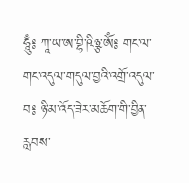ཧཱུྃ༔ ཀཱ་ཡ་ཨ་བྷི་ཥིཉྩ་ཨོཾ༔ གང་ལ་གང་འདུལ་གདུལ་བྱའི་འགྲོ་འདུལ་བ༔ ཉི་མ་འོད་ཟེར་མཆོག་གི་བྱིན་རླབས་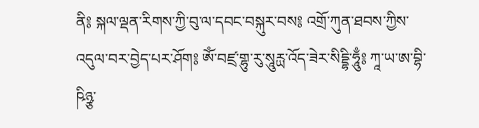ནི༔ སྐལ་ལྡན་རིགས་ཀྱི་བུ་ལ་དབང་བསྐུར་བས༔ འགྲོ་ཀུན་ཐབས་ཀྱིས་འདུལ་བར་བྱེད་པར་ཤོག༔ ཨོཾ་བཛྲ་གྷུ་རུ་སཱུརྻ་འོད་ཟེར་སིདྡྷི་ཧཱུྃ༔ ཀཱ་ཡ་ཨ་བྷི་ཥིཉྩ་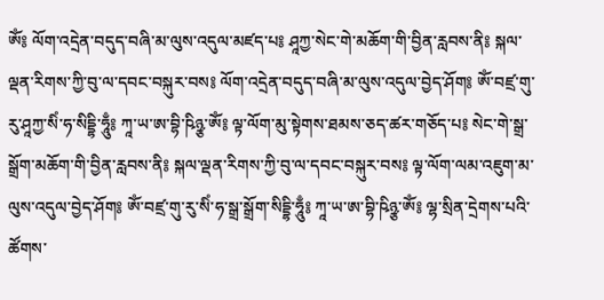ཨོཾ༔ ལོག་འདྲེན་བདུད་བཞི་མ་ལུས་འདུལ་མཛད་པ༔ ཤཱཀྱ་སེང་གེ་མཆོག་གི་བྱིན་རླབས་ནི༔ སྐལ་ལྡན་རིགས་ཀྱི་བུ་ལ་དབང་བསྐུར་བས༔ ལོག་འདྲེན་བདུད་བཞི་མ་ལུས་འདུལ་བྱེད་ཤོག༔ ཨོཾ་བཛྲ་གུ་རུ་ཤཱཀྱ་སིཾ་ཧ་སིདྡྷི་ཧཱུྃ༔ ཀཱ་ཡ་ཨ་བྷི་ཥིཉྩ་ཨོཾ༔ ལྟ་ལོག་མུ་སྟེགས་ཐམས་ཅད་ཚར་གཅོད་པ༔ སེང་གེ་སྒྲ་སྒྲོག་མཆོག་གི་བྱིན་རླབས་ནི༔ སྐལ་ལྡན་རིགས་ཀྱི་བུ་ལ་དབང་བསྐུར་བས༔ ལྟ་ལོག་ལམ་འཇུག་མ་ལུས་འདུལ་བྱེད་ཤོག༔ ཨོཾ་བཛྲ་གུ་རུ་སིཾ་ཧ་སྒྲ་སྒྲོག་སིདྡྷི་ཧཱུྃ༔ ཀཱ་ཡ་ཨ་བྷི་ཥིཉྩ་ཨོཾ༔ ལྷ་སྲིན་དྲེགས་པའི་ཚོགས་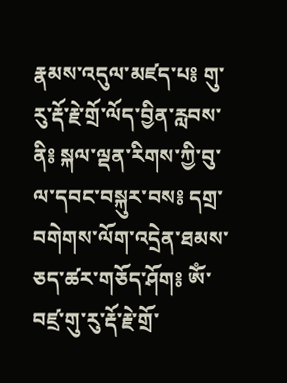རྣམས་འདུལ་མཛད་པ༔ གུ་རུ་རྡོ་རྗེ་གྲོ་ལོད་བྱིན་རླབས་ནི༔ སྐལ་ལྡན་རིགས་ཀྱི་བུ་ལ་དབང་བསྐུར་བས༔ དགྲ་བགེགས་ལོག་འདྲེན་ཐམས་ཅད་ཚར་གཅོད་ཤོག༔ ཨོཾ་བཛྲ་གུ་རུ་རྡོ་རྗེ་གྲོ་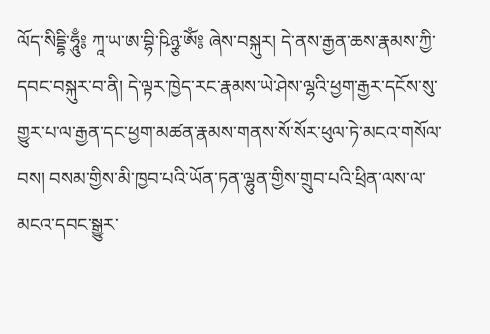ལོད་སིདྡྷི་ཧཱུྃ༔ ཀཱ་ཡ་ཨ་བྷི་ཥིཉྩ་ཨོཾ༔ ཞེས་བསྐུར། དེ་ནས་རྒྱན་ཆས་རྣམས་ཀྱི་དབང་བསྐུར་བ་ནི། དེ་ལྟར་ཁྱེད་རང་རྣམས་ཡེ་ཤེས་ལྷའི་ཕྱག་རྒྱར་དངོས་སུ་གྱུར་པ་ལ་རྒྱན་དང་ཕྱག་མཚན་རྣམས་གནས་སོ་སོར་ཕུལ་ཏེ་མངའ་གསོལ་བས། བསམ་གྱིས་མི་ཁྱབ་པའི་ཡོན་ཏན་ལྷུན་གྱིས་གྲུབ་པའི་ཕྲིན་ལས་ལ་མངའ་དབང་སྒྱུར་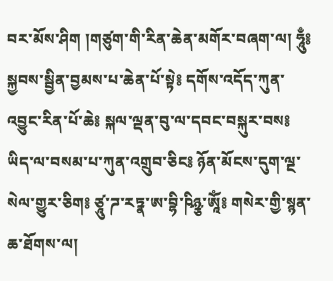བར་མོས་ཤིག །གཙུག་གི་རིན་ཆེན་མགོར་བཞག་ལ། ཧཱུྃ༔ སྐྱབས་སྦྱིན་བྱམས་པ་ཆེན་པོ་སྟེ༔ དགོས་འདོད་ཀུན་འབྱུང་རིན་པོ་ཆེ༔ སྐལ་ལྡན་བུ་ལ་དབང་བསྐུར་བས༔ ཡིད་ལ་བསམ་པ་ཀུན་འགྲུབ་ཅིང༔ ཉོན་མོངས་དུག་ལྔ་སེལ་གྱུར་ཅིག༔ ཙཱུ་ཌ་རཏྣ་ཨ་བྷི་ཥིཉྩ་ཨཱོཾ༔ གསེར་གྱི་སྙན་ཆ་ཐོགས་ལ།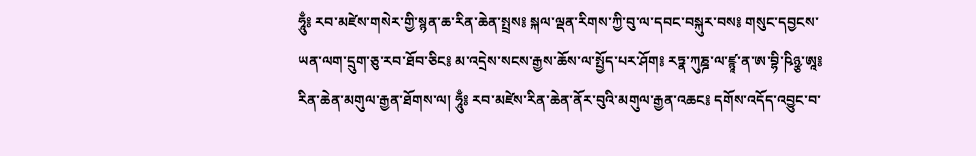ཧཱུྃ༔ རབ་མཛེས་གསེར་གྱི་སྙན་ཆ་རིན་ཆེན་སྤྲས༔ སྐལ་ལྡན་རིགས་ཀྱི་བུ་ལ་དབང་བསྐུར་བས༔ གསུང་དབྱངས་ཡན་ལག་དྲུག་ཅུ་རབ་ཐོབ་ཅིང༔ མ་འདྲེས་སངས་རྒྱས་ཆོས་ལ་སྤྱོད་པར་ཤོག༔ རཏྣ་ཀུཎྜ་ལ་ཛྙཱ་ན་ཨ་བྷི་ཥིཉྩ་ཨཱ༔ རིན་ཆེན་མགུལ་རྒྱན་ཐོགས་ལ། ཧཱུྃ༔ རབ་མཛེས་རིན་ཆེན་ནོར་བུའི་མགུལ་རྒྱན་འཆང༔ དགོས་འདོད་འབྱུང་བ་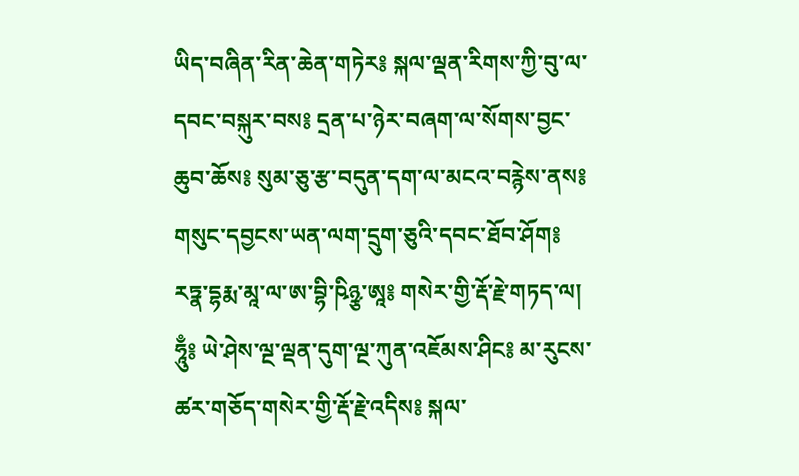ཡིད་བཞིན་རིན་ཆེན་གཏེར༔ སྐལ་ལྡན་རིགས་ཀྱི་བུ་ལ་དབང་བསྐུར་བས༔ དྲན་པ་ཉེར་བཞག་ལ་སོགས་བྱང་ཆུབ་ཆོས༔ སུམ་ཅུ་རྩ་བདུན་དག་ལ་མངའ་བརྙེས་ནས༔ གསུང་དབྱངས་ཡན་ལག་དྲུག་ཅུའི་དབང་ཐོབ་ཤོག༔ རཏྣ་དྷརྨ་མཱ་ལ་ཨ་བྷི་ཥིཉྩ་ཨཱ༔ གསེར་གྱི་རྡོ་རྗེ་གཏད་ལ། ཧཱུྃ༔ ཡེ་ཤེས་ལྔ་ལྡན་དུག་ལྔ་ཀུན་འཇོམས་ཤིང༔ མ་རུངས་ཚར་གཅོད་གསེར་གྱི་རྡོ་རྗེ་འདིས༔ སྐལ་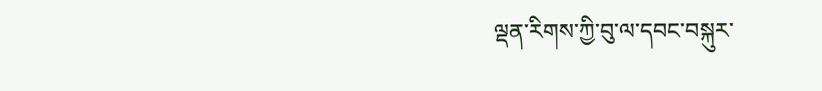ལྡན་རིགས་ཀྱི་བུ་ལ་དབང་བསྐུར་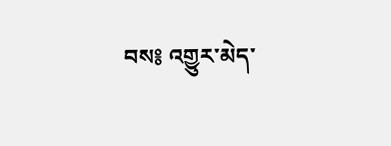བས༔ འགྱུར་མེད་